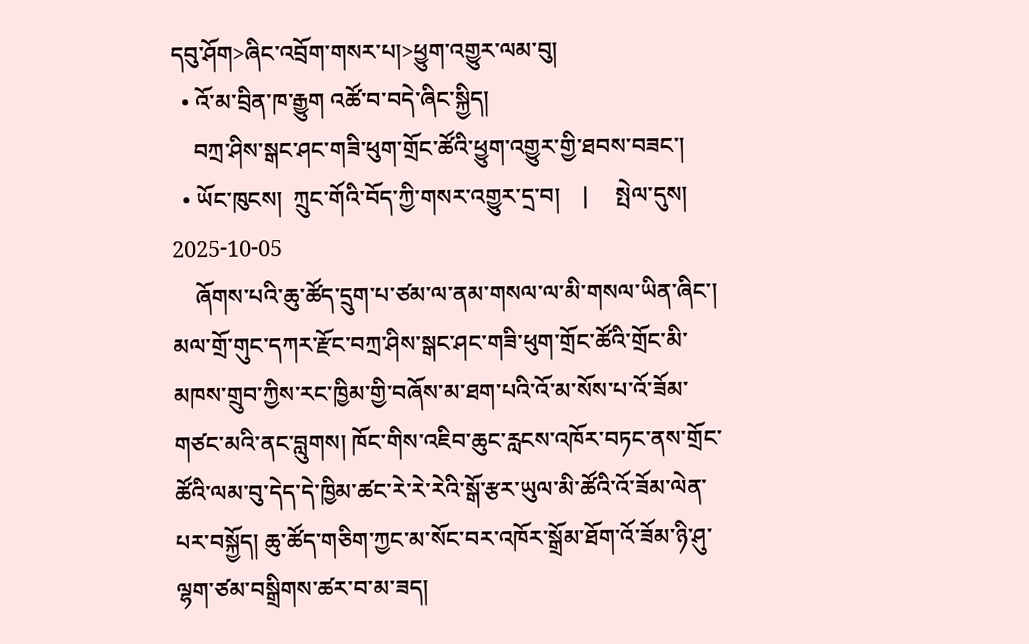དབུ་ཤོག>ཞིང་འབྲོག་གསར་པ།>ཕྱུག་འགྱུར་ལམ་བུ།
  • འོ་མ་བྲིན་ཁ་རྒྱུག འཚོ་བ་བདེ་ཞིང་སྐྱིད།
    བཀྲ་ཤིས་སྒང་ཤང་གཟི་ཕུག་གྲོང་ཚོའི་ཕྱུག་འགྱུར་གྱི་ཐབས་བཟང་།
  • ཡོང་ཁུངས།  ཀྲུང་གོའི་བོད་ཀྱི་གསར་འགྱུར་དྲ་བ།    |     སྤེལ་དུས།  2025-10-05
    ཞོགས་པའི་ཆུ་ཚོད་དྲུག་པ་ཙམ་ལ་ནམ་གསལ་ལ་མི་གསལ་ཡིན་ཞིང་། མལ་གྲོ་གུང་དཀར་རྫོང་བཀྲ་ཤིས་སྒང་ཤང་གཟི་ཕུག་གྲོང་ཚོའི་གྲོང་མི་མཁས་གྲུབ་ཀྱིས་རང་ཁྱིམ་གྱི་བཞོས་མ་ཐག་པའི་འོ་མ་སོས་པ་འོ་ཟོམ་གཙང་མའི་ནང་བླུགས། ཁོང་གིས་འཇིབ་ཆུང་རླངས་འཁོར་བཏང་ནས་གྲོང་ཚོའི་ལམ་བུ་དེད་དེ་ཁྱིམ་ཚང་རེ་རེ་རེའི་སྒོ་རྩར་ཡུལ་མི་ཚོའི་འོ་ཟོམ་ལེན་པར་བསྐྱོད། ཆུ་ཚོད་གཅིག་ཀྱང་མ་སོང་བར་འཁོར་སྒྲོམ་ཐོག་འོ་ཟོམ་ཉི་ཤུ་ལྷག་ཙམ་བསྒྲིགས་ཚར་བ་མ་ཟད།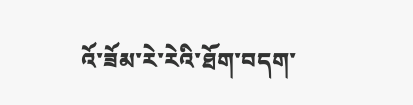འོ་ཟོམ་རེ་རེའི་ཐོག་བདག་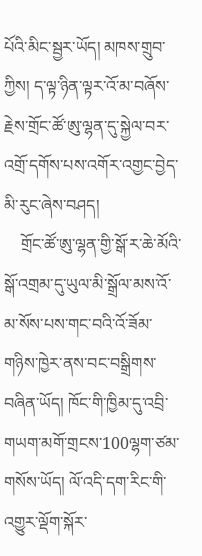པོའི་མིང་སྦྱར་ཡོད། མཁས་གྲུབ་ཀྱིས། ད་ལྟ་ཉིན་ལྟར་འོ་མ་བཞོས་རྗེས་གྲོང་ཚོ་ཨུ་ལྷན་དུ་སྐྱེལ་བར་འགྲོ་དགོས་པས་འགོར་འགྱང་བྱེད་མི་རུང་ཞེས་བཤད།
    གྲོང་ཚོ་ཨུ་ལྷན་གྱི་སྒོ་ར་ཆེ་མོའི་སྒོ་འགྲམ་དུ་ཡུལ་མི་སྒྲོལ་མས་འོ་མ་སོས་པས་གང་བའི་འོ་ཟོམ་གཉིས་ཁྱེར་ནས་བང་བསྒྲིགས་བཞིན་ཡོད། ཁོང་གི་ཁྱིམ་དུ་འབྲི་གཡག་མགོ་གྲངས་100ལྷག་ཙམ་གསོས་ཡོད། ལོ་འདི་དག་རིང་གི་འགྱུར་ལྡོག་སྐོར་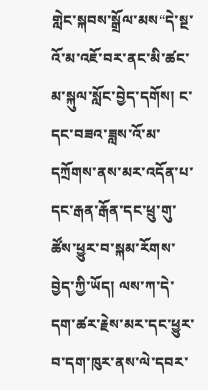གླེང་སྐབས་སྒྲོལ་མས“དེ་སྔ་འོ་མ་འཇོ་བར་ནང་མི་ཚང་མ་སྐུལ་སློང་བྱེད་དགོས། ང་དང་བཟའ་ཟླས་འོ་མ་དཀྲོགས་ནས་མར་འདོན་པ་དང་རྒན་རྒོན་དང་ཕྲུ་གུ་ཚོས་ཕྱུར་བ་སྐམ་རོགས་བྱེད་ཀྱི་ཡོད། ལས་ཀ་དེ་དག་ཚར་རྗེས་མར་དང་ཕྱུར་བ་དག་ཁུར་ནས་ལེ་དབར་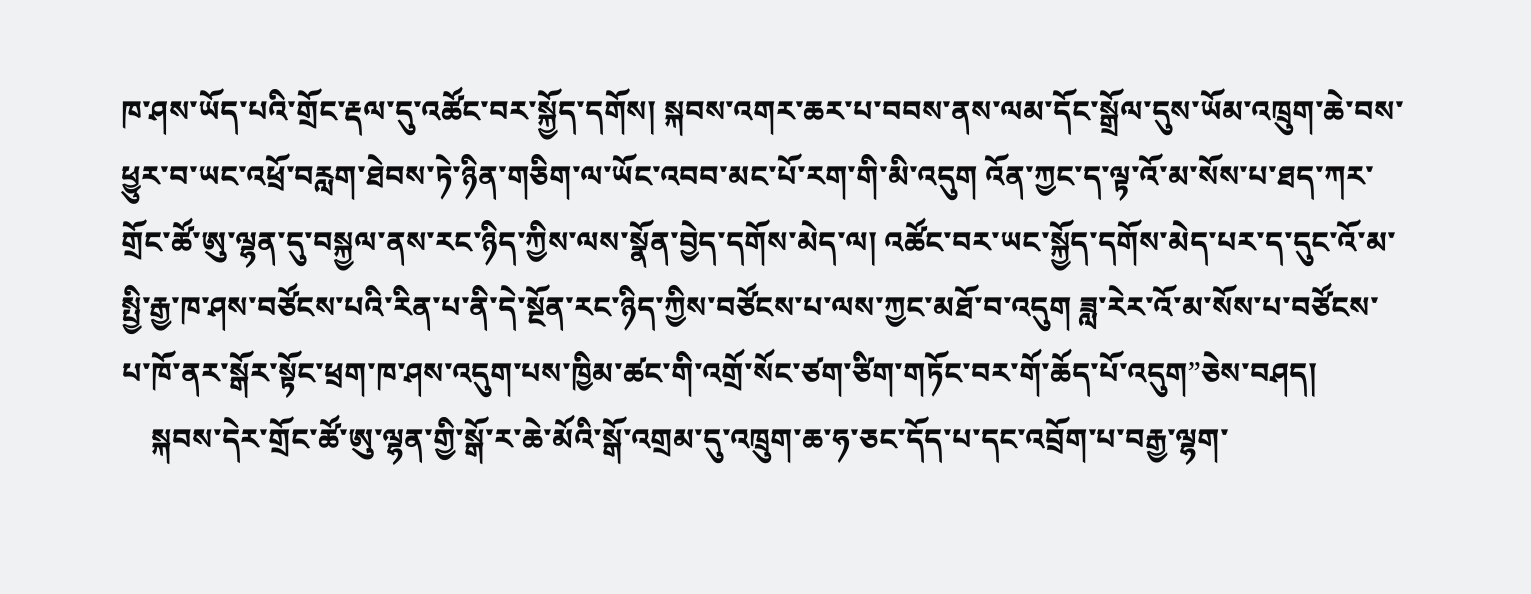ཁ་ཤས་ཡོད་པའི་གྲོང་རྡལ་དུ་འཚོང་བར་སྐྱོད་དགོས། སྐབས་འགར་ཆར་པ་བབས་ནས་ལམ་དོང་སྒྲོལ་དུས་ཡོམ་འཁྲུག་ཆེ་བས་ཕྱུར་བ་ཡང་འཕྲོ་བརླག་ཐེབས་ཏེ་ཉིན་གཅིག་ལ་ཡོང་འབབ་མང་པོ་རག་གི་མི་འདུག འོན་ཀྱང་ད་ལྟ་འོ་མ་སོས་པ་ཐད་ཀར་གྲོང་ཚོ་ཨུ་ལྷན་དུ་བསྐྱལ་ནས་རང་ཉིད་ཀྱིས་ལས་སྣོན་བྱེད་དགོས་མེད་ལ། འཚོང་བར་ཡང་སྐྱོད་དགོས་མེད་པར་ད་དུང་འོ་མ་སྤྱི་རྒྱ་ཁ་ཤས་བཙོངས་པའི་རིན་པ་ནི་དེ་སྔོན་རང་ཉིད་ཀྱིས་བཙོངས་པ་ལས་ཀྱང་མཐོ་བ་འདུག ཟླ་རེར་འོ་མ་སོས་པ་བཙོངས་པ་ཁོ་ནར་སྒོར་སྟོང་ཕྲག་ཁ་ཤས་འདུག་པས་ཁྱིམ་ཚང་གི་འགྲོ་སོང་ཙག་ཙིག་གཏོང་བར་གོ་ཆོད་པོ་འདུག”ཅེས་བཤད།
    སྐབས་དེར་གྲོང་ཚོ་ཨུ་ལྷན་གྱི་སྒོ་ར་ཆེ་མོའི་སྒོ་འགྲམ་དུ་འཁྲུག་ཆ་ཧ་ཅང་དོད་པ་དང་འབྲོག་པ་བརྒྱ་ལྷག་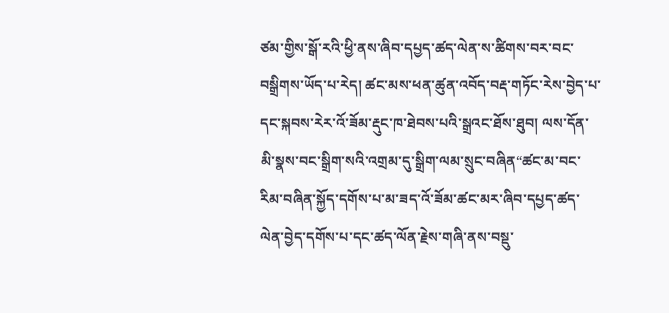ཙམ་གྱིས་སྒོ་རའི་ཕྱི་ནས་ཞིབ་དཔྱད་ཚད་ལེན་ས་ཚིགས་བར་བང་བསྒྲིགས་ཡོད་པ་རེད། ཚང་མས་ཕན་ཚུན་འབོད་བརྡ་གཏོང་རེས་བྱེད་པ་དང་སྐབས་རེར་འོ་ཟོམ་རྡུང་ཁ་ཐེབས་པའི་སྒྲའང་ཐོས་ཐུབ། ལས་དོན་མི་སྣས་བང་སྒྲིག་སའི་འགྲམ་དུ་སྒྲིག་ལམ་སྲུང་བཞིན“ཚང་མ་བང་རིམ་བཞིན་སྐྱོད་དགོས་པ་མ་ཟད་འོ་ཟོམ་ཚང་མར་ཞིབ་དཔྱད་ཚད་ལེན་བྱེད་དགོས་པ་དང་ཚད་ལོན་རྗེས་གཞི་ནས་བསྡུ་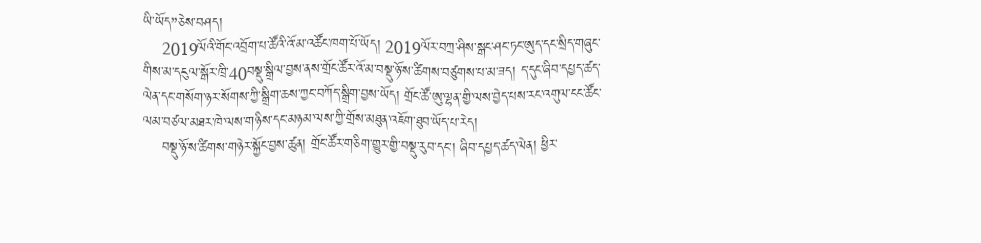ཡི་ཡོད”ཅེས་བཤད།
    2019ལོའི་གོང་འབྲོག་པ་ཚོའི་འོ་མ་འཚོང་ཁག་པོ་ཡོད། 2019ལོར་བཀྲ་ཤིས་སྒང་ཤང་ཏང་ཨུད་དང་སྲིད་གཞུང་གིས་མ་དངུལ་སྒོར་ཁྲི་40བསྡུ་སྒྲིལ་བྱས་ནས་གྲོང་ཚོར་འོ་མ་བསྡུ་ཉོ་ས་ཚིགས་བཙུགས་པ་མ་ཟད། ད་དུང་ཞིབ་དཔྱད་ཚད་ལེན་དང་གསོག་ཉར་སོགས་ཀྱི་སྒྲིག་ཆས་ཀྱང་བཀོད་སྒྲིག་བྱས་ཡོད། གྲོང་ཚོ་ཨུ་ལྷན་གྱི་ལས་བྱེད་པས་རང་འགུལ་ངང་ཚོང་ལམ་བཙལ་མཐར་ཁེ་ལས་གཉིས་དང་མཉམ་ལས་ཀྱི་གྲོས་མཐུན་འཇོག་ཐུབ་ཡོད་པ་རེད།
    བསྡུ་ཉོ་ས་ཚིགས་གཉེར་སྐྱོང་བྱས་ཚུན། གྲོང་ཚོར་གཅིག་གྱུར་གྱི་བསྡུ་རུབ་དང་། ཞིབ་དཔྱད་ཚད་ལེན། ཕྱིར་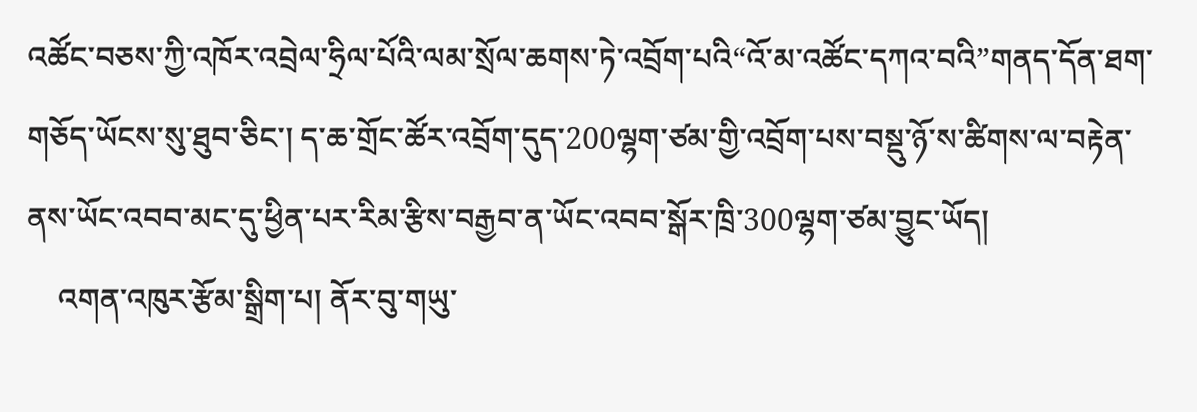འཚོང་བཅས་ཀྱི་འཁོར་འབྲེལ་ཧྲིལ་པོའི་ལམ་སྲོལ་ཆགས་ཏེ་འབྲོག་པའི“འོ་མ་འཚོང་དཀའ་བའི”གནད་དོན་ཐག་གཅོད་ཡོངས་སུ་ཐུབ་ཅིང་། ད་ཆ་གྲོང་ཚོར་འབྲོག་དུད་200ལྷག་ཙམ་གྱི་འབྲོག་པས་བསྡུ་ཉོ་ས་ཚིགས་ལ་བརྟེན་ནས་ཡོང་འབབ་མང་དུ་ཕྱིན་པར་རིམ་རྩིས་བརྒྱབ་ན་ཡོང་འབབ་སྒོར་ཁྲི་300ལྷག་ཙམ་བྱུང་ཡོད།
    འགན་འཁུར་རྩོམ་སྒྲིག་པ། ནོར་བུ་གཡུ་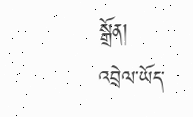སྒྲོན།
འབྲེལ་ཡོད་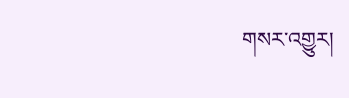གསར་འགྱུར།